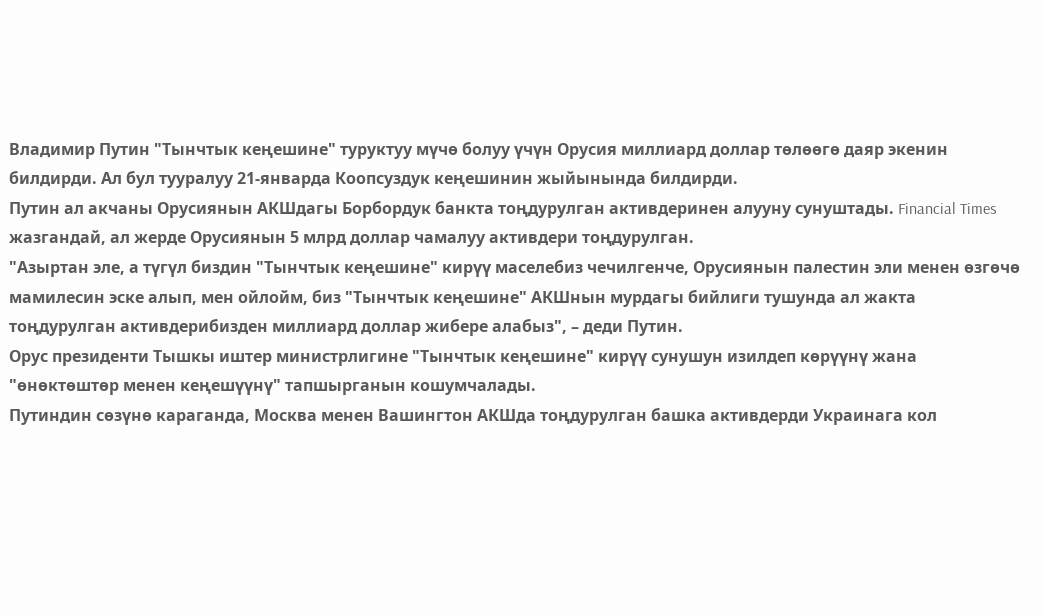Владимир Путин "Тынчтык кеңешине" туруктуу мүчө болуу үчүн Орусия миллиард доллар төлөөгө даяр экенин билдирди. Ал бул тууралуу 21-январда Коопсуздук кеңешинин жыйынында билдирди.
Путин ал акчаны Орусиянын АКШдагы Борбордук банкта тоңдурулган активдеринен алууну сунуштады. Financial Times жазгандай, ал жерде Орусиянын 5 млрд доллар чамалуу активдери тоңдурулган.
"Азыртан эле, а түгүл биздин "Тынчтык кеңешине" кирүү маселебиз чечилгенче, Орусиянын палестин эли менен өзгөчө мамилесин эске алып, мен ойлойм, биз "Тынчтык кеңешине" АКШнын мурдагы бийлиги тушунда ал жакта тоңдурулган активдерибизден миллиард доллар жибере алабыз", – деди Путин.
Орус президенти Тышкы иштер министрлигине "Тынчтык кеңешине" кирүү сунушун изилдеп көрүүнү жана "өнөктөштөр менен кеңешүүнү" тапшырганын кошумчалады.
Путиндин сөзүнө караганда, Москва менен Вашингтон АКШда тоңдурулган башка активдерди Украинага кол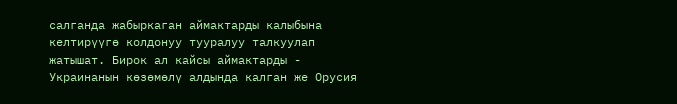салганда жабыркаган аймактарды калыбына келтирүүгө колдонуу тууралуу талкуулап жатышат. Бирок ал кайсы аймактарды - Украинанын көзөмөлү алдында калган же Орусия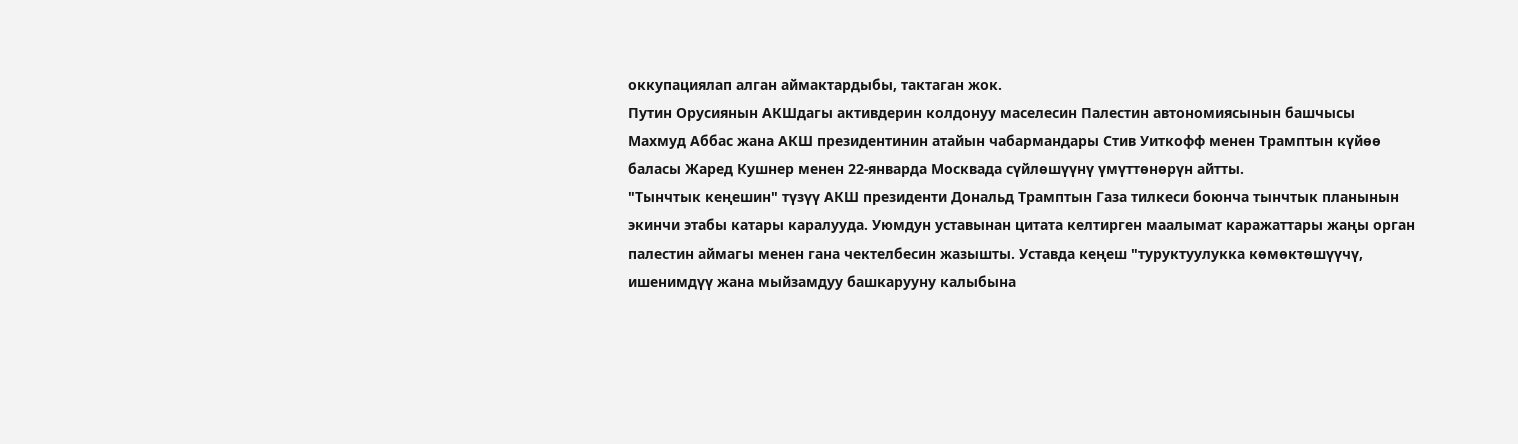оккупациялап алган аймактардыбы, тактаган жок.
Путин Орусиянын АКШдагы активдерин колдонуу маселесин Палестин автономиясынын башчысы Махмуд Аббас жана АКШ президентинин атайын чабармандары Стив Уиткофф менен Трамптын күйөө баласы Жаред Кушнер менен 22-январда Москвада сүйлөшүүнү үмүттөнөрүн айтты.
"Тынчтык кеңешин" түзүү АКШ президенти Дональд Трамптын Газа тилкеси боюнча тынчтык планынын экинчи этабы катары каралууда. Уюмдун уставынан цитата келтирген маалымат каражаттары жаңы орган палестин аймагы менен гана чектелбесин жазышты. Уставда кеңеш "туруктуулукка көмөктөшүүчү, ишенимдүү жана мыйзамдуу башкарууну калыбына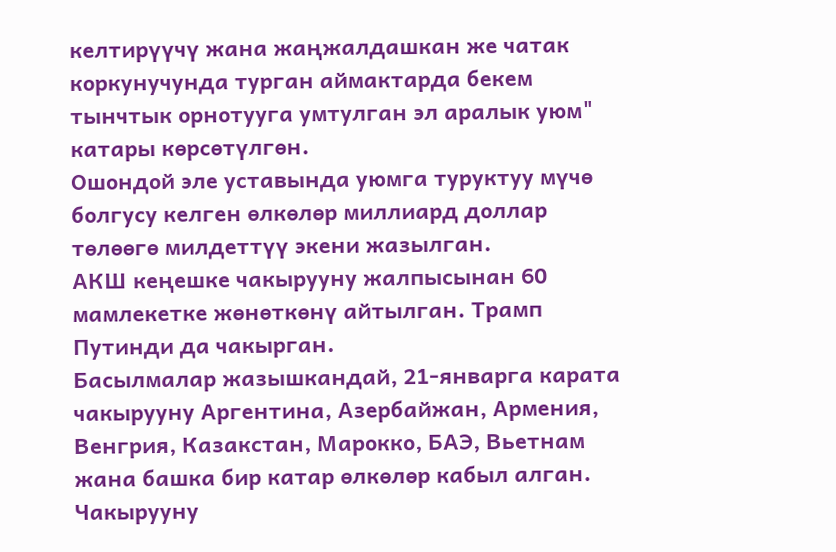келтирүүчү жана жаңжалдашкан же чатак коркунучунда турган аймактарда бекем тынчтык орнотууга умтулган эл аралык уюм" катары көрсөтүлгөн.
Ошондой эле уставында уюмга туруктуу мүчө болгусу келген өлкөлөр миллиард доллар төлөөгө милдеттүү экени жазылган.
АКШ кеңешке чакырууну жалпысынан 60 мамлекетке жөнөткөнү айтылган. Трамп Путинди да чакырган.
Басылмалар жазышкандай, 21-январга карата чакырууну Аргентина, Азербайжан, Армения, Венгрия, Казакстан, Марокко, БАЭ, Вьетнам жана башка бир катар өлкөлөр кабыл алган. Чакырууну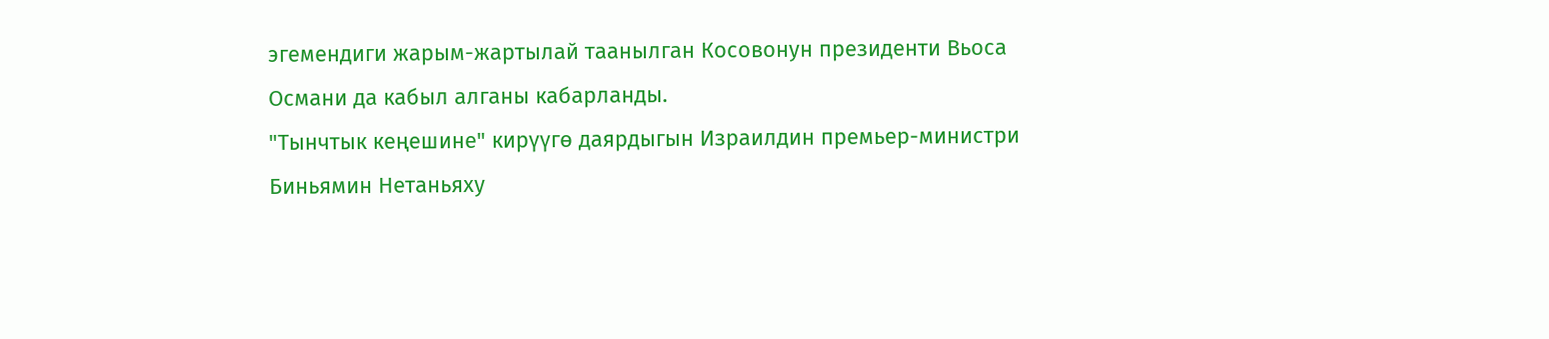эгемендиги жарым-жартылай таанылган Косовонун президенти Вьоса Османи да кабыл алганы кабарланды.
"Тынчтык кеңешине" кирүүгө даярдыгын Израилдин премьер-министри Биньямин Нетаньяху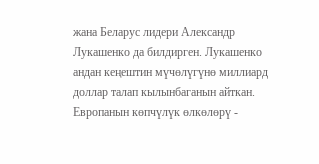жана Беларус лидери Александр Лукашенко да билдирген. Лукашенко андан кеңештин мүчөлүгүнө миллиард доллар талап кылынбаганын айткан.
Европанын көпчүлүк өлкөлөрү -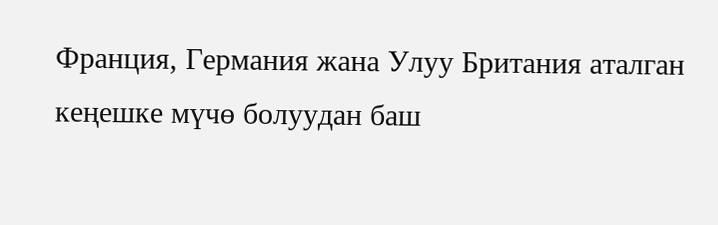Франция, Германия жана Улуу Британия аталган кеңешке мүчө болуудан баш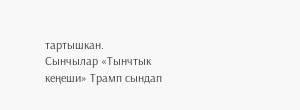тартышкан.
Сынчылар «Тынчтык кеңеши» Трамп сындап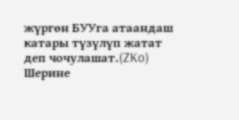жүргөн БУУга атаандаш катары түзүлүп жатат деп чочулашат.(ZKo)
Шерине